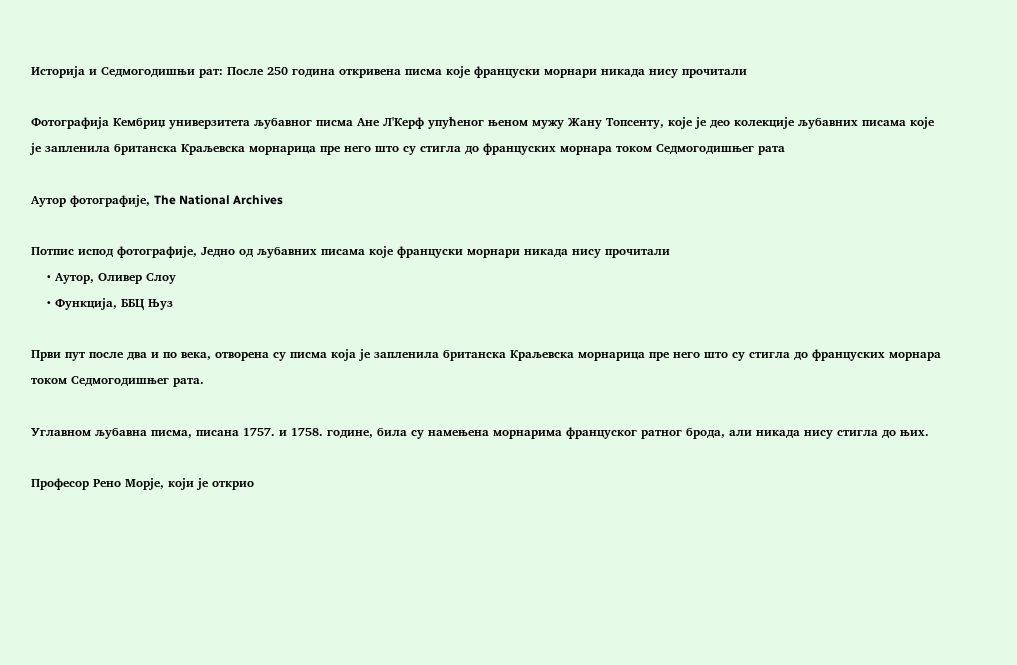Историја и Седмогодишњи рат: После 250 година откривена писма које француски морнари никада нису прочитали

Фотографија Кембриџ универзитета љубавног писма Ане Л'Керф упућеног њеном мужу Жану Топсенту, које је део колекције љубавних писама које је запленила британска Краљевска морнарица пре него што су стигла до француских морнара током Седмогодишњег рата

Аутор фотографије, The National Archives

Потпис испод фотографије, Једно од љубавних писама које француски морнари никада нису прочитали
    • Аутор, Оливер Слоу
    • Функција, ББЦ Њуз

Први пут после два и по века, отворена су писма која је запленила британска Краљевска морнарица пре него што су стигла до француских морнара током Седмогодишњег рата.

Углавном љубавна писма, писана 1757. и 1758. године, била су намењена морнарима француског ратног брода, али никада нису стигла до њих.

Професор Рено Морje, који је открио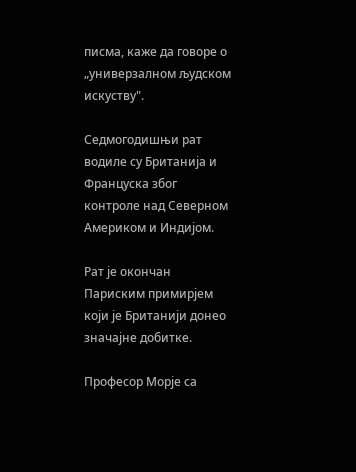писма, каже да говоре о „универзалном људском искуству".

Седмогодишњи рат водиле су Британија и Француска због контроле над Северном Америком и Индијом.

Рат је окончан Париским примирјем који је Британији донео значајне добитке.

Професор Морje са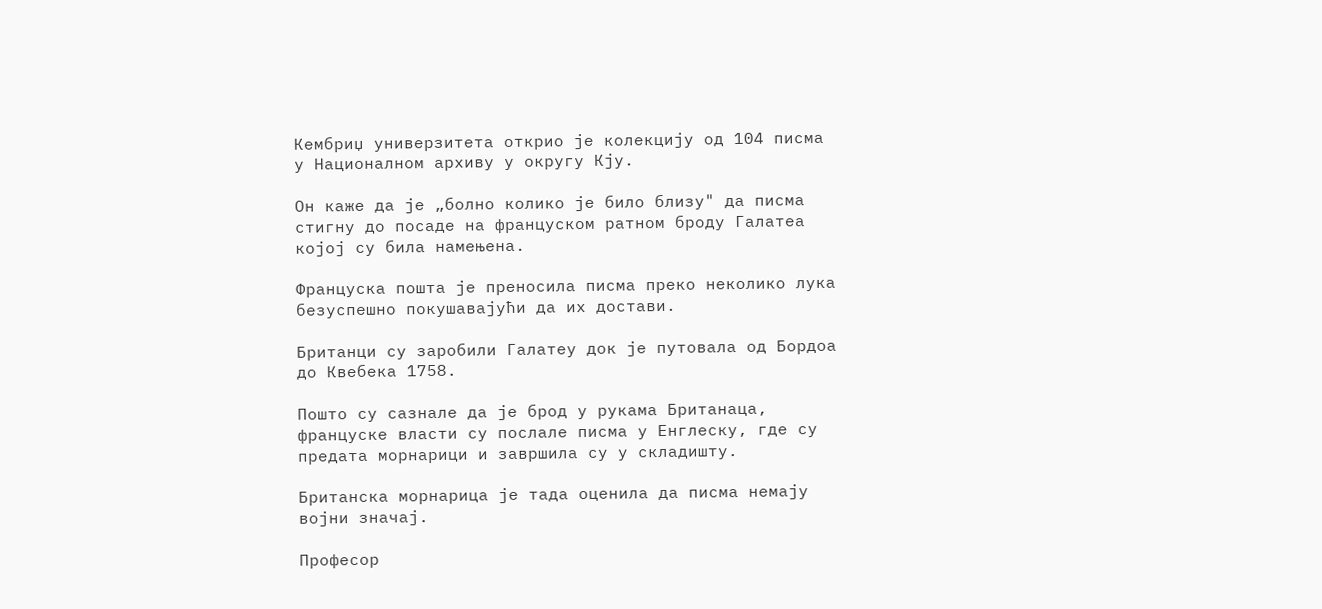Кембриџ универзитета открио је колекцију од 104 писма у Националном архиву у округу Кју.

Он каже да је „болно колико је било близу" да писма стигну до посаде на француском ратном броду Галатеа којој су била намењена.

Француска пошта је преносила писма преко неколико лука безуспешно покушавајући да их достави.

Британци су заробили Галатеу док је путовала од Бордоа до Квебека 1758.

Пошто су сазнале да је брод у рукама Британаца, француске власти су послале писма у Енглеску, где су предата морнарици и завршила су у складишту.

Британска морнарица је тада оценила да писма немају војни значај.

Професор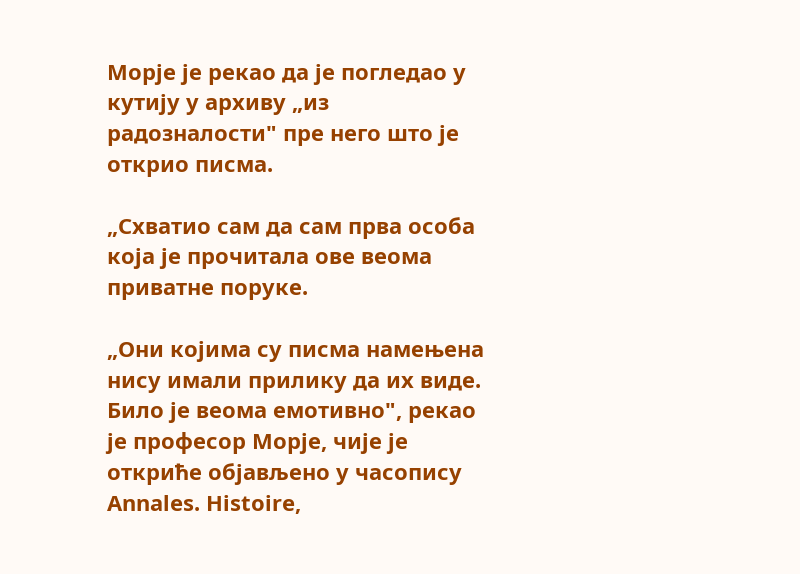Морје је рекао да је погледао у кутију у архиву „из радозналости" пре него што је открио писма.

„Схватио сам да сам прва особа која је прочитала ове веома приватне поруке.

„Они којима су писма намењена нису имали прилику да их виде. Било је веома емотивно", рекао је професор Морје, чије је откриће објављено у часопису Annales. Histoire,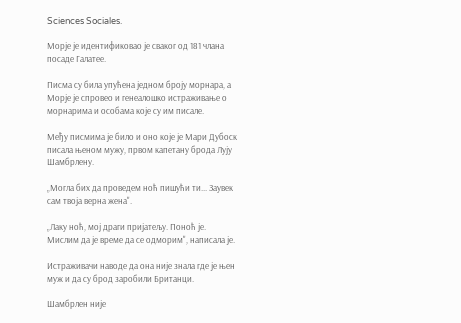Sciences Sociales.

Морје је идентификовао је сваког од 181 члана посаде Галатее.

Писма су била упућена једном броју морнара, а Морје је спровео и генеалошко истраживање о морнарима и особама које су им писале.

Међу писмима је било и оно које је Мари Дубоск писала њеном мужу, првом капетану брода Лују Шамбрлену.

„Могла бих да проведем ноћ пишући ти... Заувек сам твоја верна жена".

„Лаку ноћ, мој драги пријатељу. Поноћ је. Мислим да је време да се одморим", написала је.

Истраживачи наводе да она није знала где је њен муж и да су брод заробили Британци.

Шамбрлен није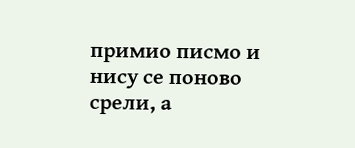примио писмо и нису се поново срели, а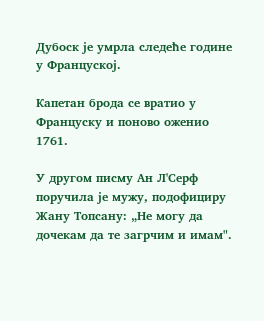Дубоск је умрла следеће године у Француској.

Капетан брода се вратио у Француску и поново оженио 1761.

У другом писму Ан Л'Серф поручила је мужу, подофициру Жану Топсану: „Не могу да дочекам да те загрчим и имам".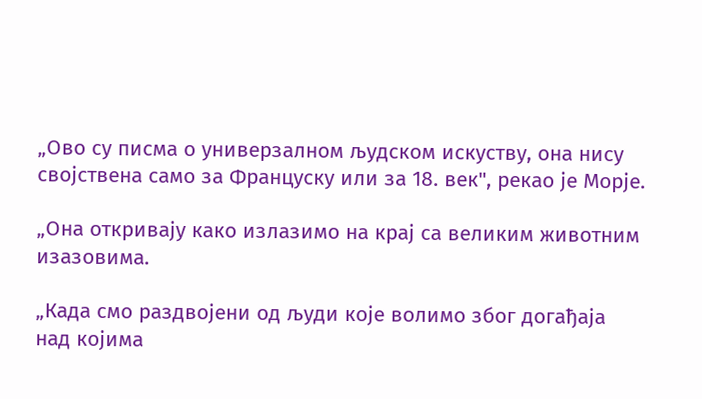„Ово су писма о универзалном људском искуству, она нису својствена само за Француску или за 18. век", рекао је Морје.

„Она откривају како излазимо на крај са великим животним изазовима.

„Када смо раздвојени од људи које волимо због догађаја над којима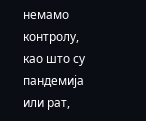немамо контролу, као што су пандемија или рат,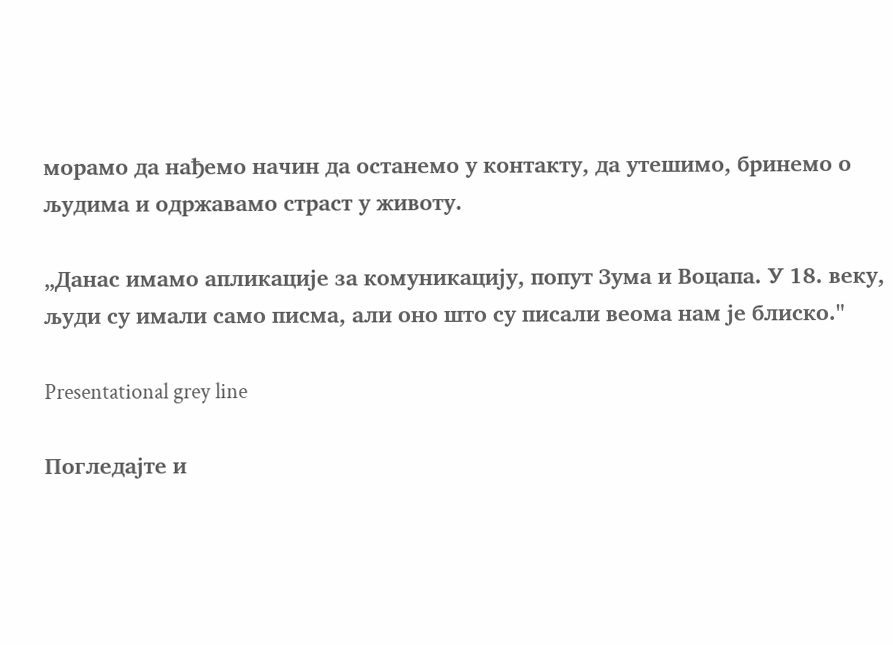морамо да нађемо начин да останемо у контакту, да утешимо, бринемо о људима и одржавамо страст у животу.

„Данас имамо апликације за комуникацију, попут Зума и Воцапа. У 18. веку, људи су имали само писма, али оно што су писали веома нам је блиско."

Presentational grey line

Погледајте и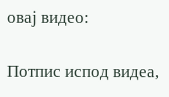овај видео:

Потпис испод видеа,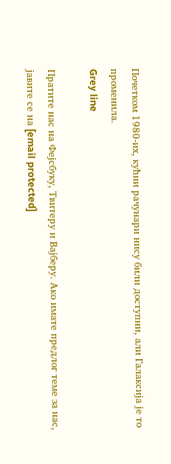Почетком 1980-их, кућни рачунари нису били доступни, али Галаксија је то променила.
Grey line

Пратите нас на Фејсбуку, Твитеру и Вајберу. Ако имате предлог теме за нас, јавите се на [email protected]